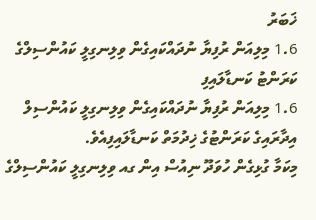ޚަބަރު
1.6 މިލިއަން ރުފިޔާ ނުދައްކައިގެން ވިލިނގިލީ ކައުންސިލްގެ ކަރަންޓު ކަނޑާލައިފި
1.6 މިލިއަން ރުފިޔާ ނުދައްކައިގެން ވިލިނގިލީ ކައުންސިލް އިދާރައިގެ ކަރަންޓުގެ ޚިދުމަތް ކަނޑާލައިފިއެވެ.
މިކަމާ ގުޅިގެން ހުވަދޫ ނިއުސް އިން ގއ ވިލިނގިލީ ކައުންސިލްގެ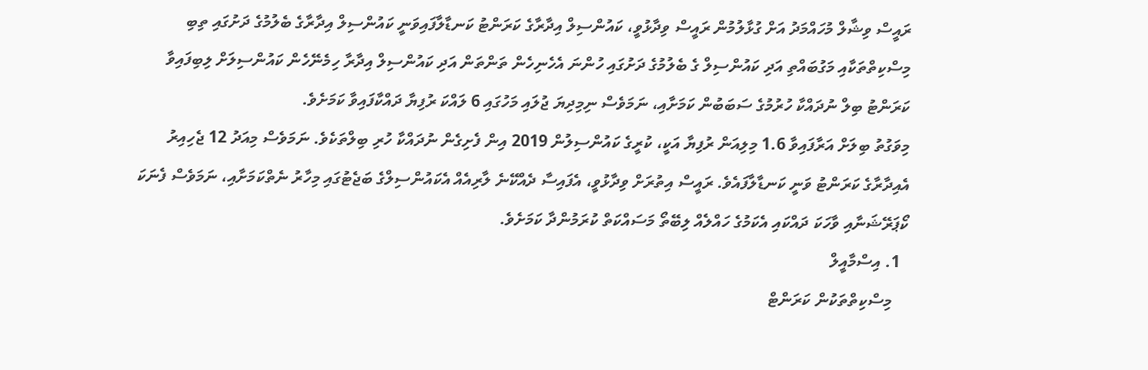ރައީސް ވިޝާލް މުހައްމަދު އަށް ގުޅާލުމުން ރައީސް ވިދާޅުވީ، ކައުންސިލް އިދާރާގެ ކަރަންޓު ކަނޑާލާފައިވަނީ ކައުންސިލް އިދާރާގެ ބެލުމުގެ ދަށުގައި ތިބި މިސްކިތްތަކާއި މަގުބައްތި އަދި ކައުންސިލް ގެ ބެލުމުގެ ދަށުގައި ހުންނަ އެހެނިހެން ތަންތަން އަދި ކައުންސިލް އިދާރާ ހިމެނޭހެން ކައުންސިލަށް ލިބިފައިވާ ކަރަންޓު ބިލް ނުދައްކާ ހުރުމުގެ ސަބަބުން ކަމަށާއި، ނަމަވެސް ނިމިދިޔަ ޖުލައި މަހުގައި 6 ލައްކަ ރުފިޔާ ދައްކާފައިވާ ކަމަށެވެ.
މިވަގުތު ބިލަށް އަރާފައިވާ 1.6 މިލިއަން ރުފިޔާ އަކީ، ކުރީގެ ކައުންސިލުން 2019 އިން ފެށިގެން ނުދައްކާ ހުރި ބިލްތަކެވެ. ނަމަވެސް މިއަދު 12 ޖެހިއިރު އެއިދާރާގެ ކަރަންޓު ވަނީ ކަނޑާލާފައެވެ. ރައީސް އިތުރަށް ވިދާޅުވީ، އެފައިސާ ދެއްކޭނެ ލާރިއެއް އެކައުންސިލްގެ ބަޖެޓުގައި މިހާރު ނެތްކަމަށާއި، ނަމަވެސް ފެނަކަ ކޯޕަރޭޝަނާއި ވާހަކަ ދައްކައި އެކަމުގެ ހައްލެއް ލިބޭތޯ މަސައްކަތް ކުރަމުންދާ ކަމަށެވެ.
  1. އިސްމާއީލް
    މިސްކިތްތަކުން ކަރަންޓް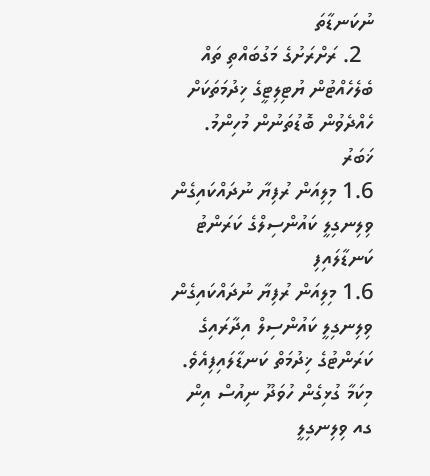ނުކަނޑާތަ
  2. ރަށްރަށުގެ މަގުބައްތި ތައް ބެލެހެއްޓުން ޔުޓިލިޓީގެ ޚިދުމަތަކަށް ހެއްދެވުން ބޮޑުތަނުން މުހިންމު.
ޚަބަރު
1.6 މިލިއަން ރުފިޔާ ނުދައްކައިގެން ވިލިނގިލީ ކައުންސިލްގެ ކަރަންޓު ކަނޑާލައިފި
1.6 މިލިއަން ރުފިޔާ ނުދައްކައިގެން ވިލިނގިލީ ކައުންސިލް އިދާރައިގެ ކަރަންޓުގެ ޚިދުމަތް ކަނޑާލައިފިއެވެ.
މިކަމާ ގުޅިގެން ހުވަދޫ ނިއުސް އިން ގއ ވިލިނގިލީ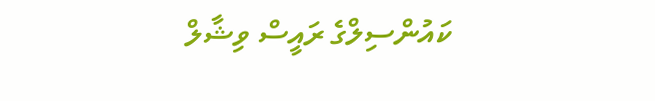ކައުންސިލްގެ ރައީސް ވިޝާލް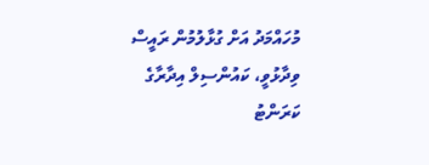މުހައްމަދު އަށް ގުޅާލުމުން ރައީސް ވިދާޅުވީ، ކައުންސިލް އިދާރާގެ ކަރަންޓު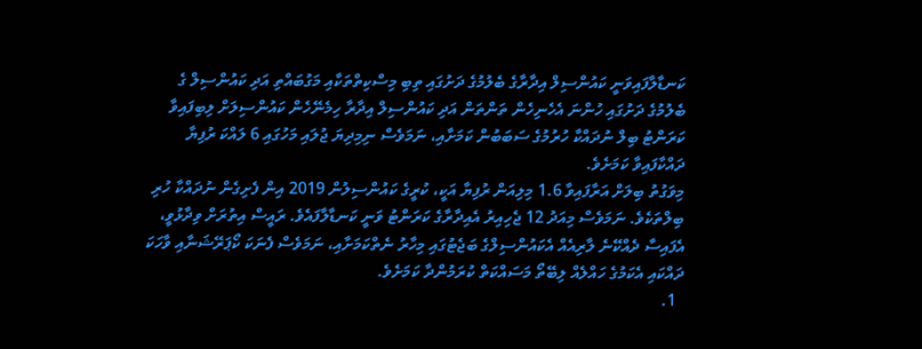ކަނޑާލާފައިވަނީ ކައުންސިލް އިދާރާގެ ބެލުމުގެ ދަށުގައި ތިބި މިސްކިތްތަކާއި މަގުބައްތި އަދި ކައުންސިލް ގެ ބެލުމުގެ ދަށުގައި ހުންނަ އެހެނިހެން ތަންތަން އަދި ކައުންސިލް އިދާރާ ހިމެނޭހެން ކައުންސިލަށް ލިބިފައިވާ ކަރަންޓު ބިލް ނުދައްކާ ހުރުމުގެ ސަބަބުން ކަމަށާއި، ނަމަވެސް ނިމިދިޔަ ޖުލައި މަހުގައި 6 ލައްކަ ރުފިޔާ ދައްކާފައިވާ ކަމަށެވެ.
މިވަގުތު ބިލަށް އަރާފައިވާ 1.6 މިލިއަން ރުފިޔާ އަކީ، ކުރީގެ ކައުންސިލުން 2019 އިން ފެށިގެން ނުދައްކާ ހުރި ބިލްތަކެވެ. ނަމަވެސް މިއަދު 12 ޖެހިއިރު އެއިދާރާގެ ކަރަންޓު ވަނީ ކަނޑާލާފައެވެ. ރައީސް އިތުރަށް ވިދާޅުވީ، އެފައިސާ ދެއްކޭނެ ލާރިއެއް އެކައުންސިލްގެ ބަޖެޓުގައި މިހާރު ނެތްކަމަށާއި، ނަމަވެސް ފެނަކަ ކޯޕަރޭޝަނާއި ވާހަކަ ދައްކައި އެކަމުގެ ހައްލެއް ލިބޭތޯ މަސައްކަތް ކުރަމުންދާ ކަމަށެވެ.
  1.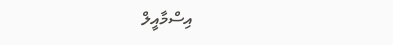އިސްމާއީލް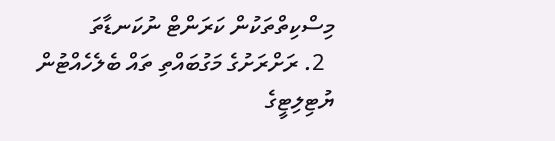މިސްކިތްތަކުން ކަރަންޓް ނުކަނޑާތަ
  2. ރަށްރަށުގެ މަގުބައްތި ތައް ބެލެހެއްޓުން ޔުޓިލިޓީގެ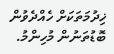ޚިދުމަތަކަށް ހެއްދެވުން ބޮޑުތަނުން މުހިންމު.